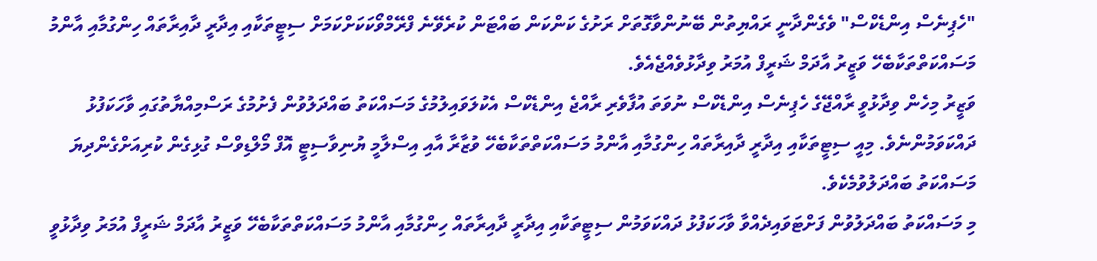"ހެޕިނެސް އިންޑެކްސް" ވެގެންދާނީ ރައްޔިތުން ބޭނުންވާގޮތަށް ރަށުގެ ކަންކަން ބައްޓަން ކުރެވޭނެ ފްރޭމްވޯކަކަށްކަމަށް ސިޓީތަކާއި އިދާރީ ދާއިރާތައް ހިންގުމާއި އާންމު މަސައްކަތްތަކާބެހޭ ވަޒީރު އާދަމް ޝަރީފް އުމަރު ވިދާޅުވެއްޖެއެވެ.
ވަޒީރު މިހެން ވިދާޅުވީ ރާއްޖޭގެ ހެޕިނެސް އިންޑެކްސް ނުވަތަ އުފާވެރި ރާއްޖެ އިންޑެކްސް އެކުލަވައިލުމުގެ މަސައްކަތު ބައްދަލުވުން ފެށުމުގެ ރަސްމިއްޔާތުގައި ވާހަކަފުޅު ދައްކަވަމުންނެވެ. މިއީ ސިޓީތަކާއި އިދާރީ ދާއިރާތައް ހިންގުމާއި އާންމު މަސައްކަތްތަކާބެހޭ ވުޒާރާ އާއި އިސްލާމީ ޔުނިވާސިޓީ އޮފް މޯލްޑިވްސް ގުޅިގެން ކުރިއަށްގެންދިޔަ މަސައްކަތު ބައްދަލުވުމެކެވެ.
މި މަސައްކަތު ބައްދަލުވުން ފަށްޓަވައިދެއްވާ ވާހަކަފުޅު ދައްކަވަމުން ސިޓީތަކާއި އިދާރީ ދާއިރާތައް ހިންގުމާއި އާންމު މަސައްކަތްތަކާބެހޭ ވަޒީރު އާދަމް ޝަރީފް އުމަރު ވިދާޅުވީ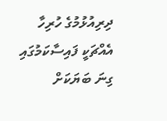ދިރިއުޅުމުގެ ހުރިހާ އެއްޗަކީ ފައިސާކަމުގައި ގިނަ ބަޔަކަށް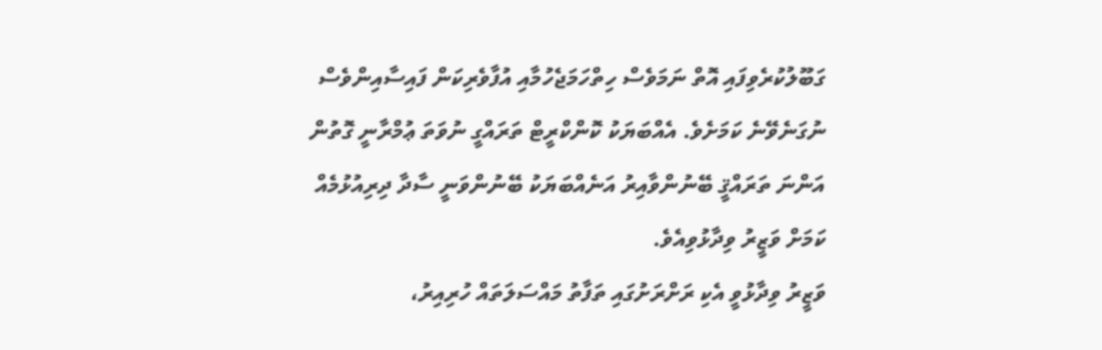ގަބޫލުކުރެވިފައި އޮތް ނަމަވެސް ހިތްހަމަޖެހުމާއި އުފާވެރިކަން ފައިސާއިންވެސް ނުގަނެވޭނެ ކަމަށެވެ. އެއްބަޔަކު ކޮންކްރީޓް ތަރައްގީ ނުވަތަ ޢުމްރާނީ ގޮތުން އަންނަ ތަރައްޤީ ބޭނުންވާއިރު އަނެއްބަޔަކު ބޭނުންވަނީ ސާދާ ދިރިއުޅުމެއް ކަމަށް ވަޒީރު ވިދާޅުވިއެވެ.
ވަޒީރު ވިދާޅުވީ އެކި ރަށްރަށުގައި ތަފާތު މައްސަލަތައް ހުރިއިރު،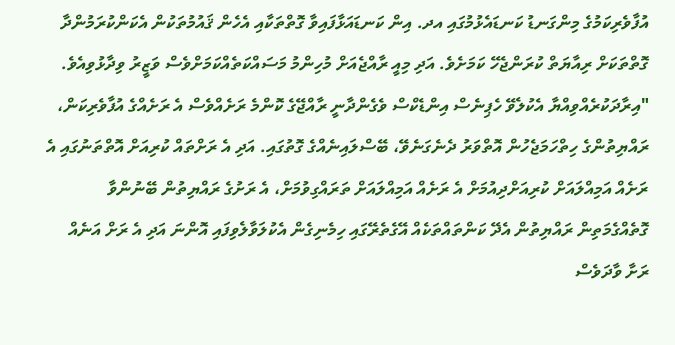އުފާވެރިކަމުގެ މިންގަނޑު ކަނޑައެޅުމުގައި އދ. އިން ކަނޑައަޅާފައިވާ ގޮތްތަކާއި އެހެން ޤައުމުތަކުން އެކަންކުރަމުންދާ ގޮތްތަކަށް ރިއާޔަތް ކުރަންޖެހޭ ކަމަށެވެ. އަދި މިއީ ރާއްޖެއަށް މުހިންމު މަސައްކަތެއްކަމަށްވެސް ވަޒީރު ވިދާޅުވިއެވެ.
"އިރާދަކުރެއްވިއްޔާ އެކުލެވޭ ހެޕިނެސް އިންޑެކްސް ވެގެންދާނީ ރާއްޖޭގެ ކޮންމެ ރަށެއްވެސް އެ ރަށެއްގެ އުފާވެރިކަން، ރައްޔިތުންގެ ހިތްހަމަޖެހުން އޮތްވަރު ދެނެގަނެވޭ، ބޭސްލައިނެއްގެ ގޮތުގައި. އަދި އެ ރަށްތައް ކުރިއަށް އޮތްތަނުގައި އެ ރަށެއް އަމިއްލައަށް ކުރިއަށްދިއުމަށް އެ ރަށެއް އަމިއްލައަށް ތަރައްގިވުމަށް، އެ ރަށުގެ ރައްޔިތުން ބޭނުންވާ ގޮތެއްގެމަތިން ރައްޔިތުން އެދޭ ކަންތައްތަކެއް އޭގެތެރޭގައި ހިމެނިގެން އެކުލަވާލެވިފައި އޮންނަ އަދި އެ ރަށް އަނެއް ރަށާ ވާދަވެސް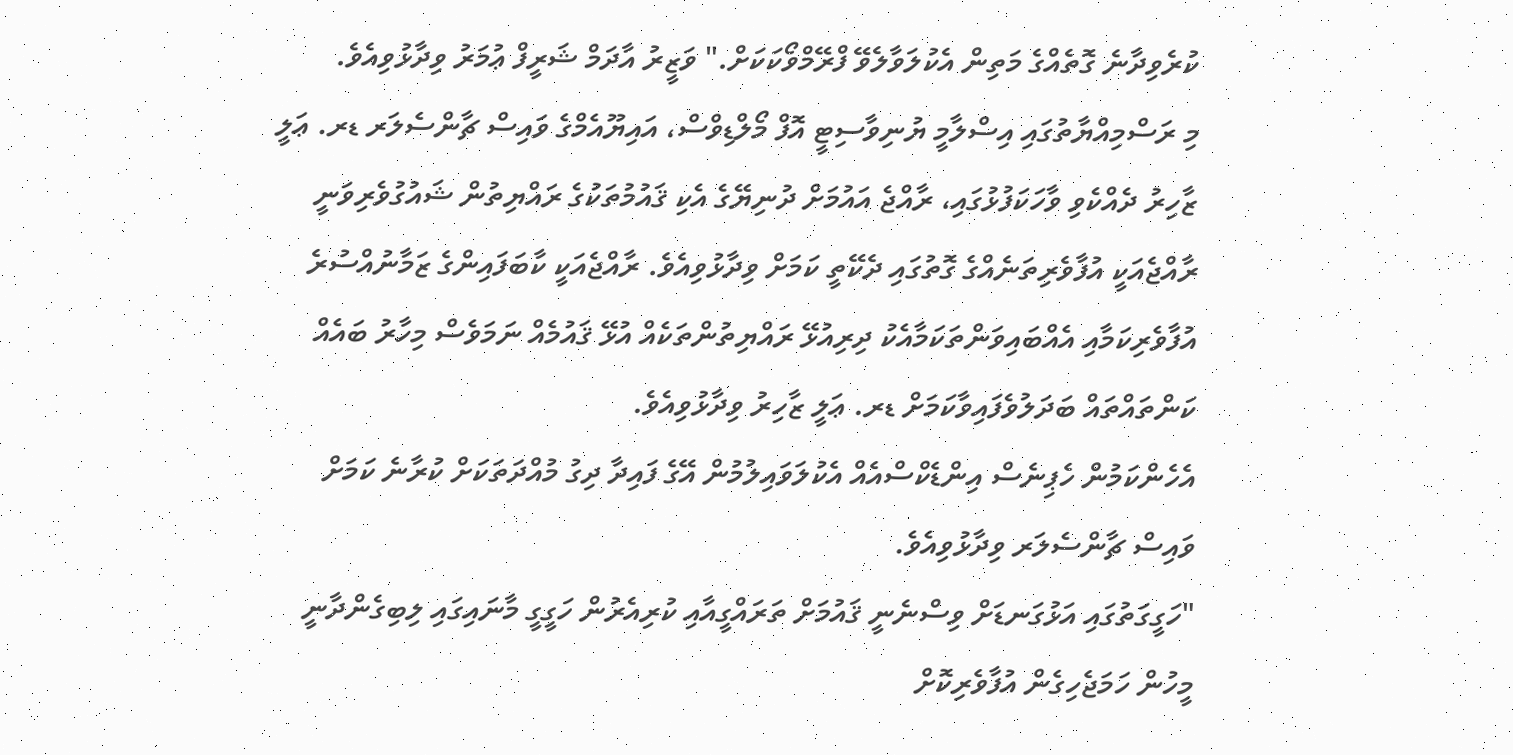ކުރެވިދާނެ ގޮތެއްގެ މަތިން އެކުލަވާލެވޭ ފްރޭމްވޯކަކަށް." ވަޒީރު އާދަމް ޝަރީފް ޢުމަރު ވިދާޅުވިއެވެ.
މި ރަސްމިއްޔާތުގައި އިސްލާމީ ޔުނިވާސިޓީ އޮފް މޯލްޑިވްސް، އައިޔޫއެމްގެ ވައިސް ޗާންސެލަރ ޑރ. ޢަލީ ޒާހިރު ދެއްކެވި ވާހަކަފުޅުގައި، ރާއްޖެ އައުމަށް ދުނިޔޭގެ އެކި ޤައުމުތަކުގެ ރައްޔިތުން ޝައުގުވެރިވަނީ ރާއްޖެއަކީ އުފާވެރިތަނެއްގެ ގޮތުގައި ދެކޭތީ ކަމަށް ވިދާޅުވިއެވެ. ރާއްޖެއަކީ ކާބަފައިންގެ ޒަމާނުއްސުރެ އުފާވެރިކަމާއި އެއްބައިވަންތަކަމާއެކު ދިރިއުޅޭ ރައްޔިތުންތަކެއް އުޅޭ ޤައުމެއް ނަމަވެސް މިހާރު ބައެއް ކަންތައްތައް ބަދަލުވެފައިވާކަމަށް ޑރ. ޢަލީ ޒާހިރު ވިދާޅުވިއެވެ.
އެހެންކަމުން ހެޕިނެސް އިންޑެކްސްއެއް އެކުލަވައިލުމުން އޭގެ ފައިދާ ދިގު މުއްދަތަކަށް ކުރާނެ ކަމަށް ވައިސް ޗާންސެލަރ ވިދާޅުވިއެވެ.
"ހަގީގަތުގައި އަޅުގަނޑަށް ވިސްނެނީ ޤައުމަށް ތަރައްގީއާއި ކުރިއެރުން ހަގީގީ މާނައިގައި ލިބިގެންދާނީ މީހުން ހަމަޖެހިގެން އުފާވެރިކޮށް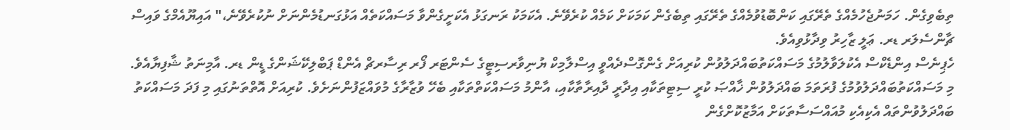ތިބެވިގެން. ހަމަނުޖެހުމެއްގެ ތެރޭގައި ކަންބޮޑުވުމެއްގެ ތެރޭގައި ތިބެގެން ކަމަކަށް ކަމެއް ކުރެވޭނެ. އެކަމަކު ރަނގަޅު އެކަށީގެންވާ މަސައްކަތެއް އަޅުގަނޑުމެންނަށް ނުކުރެވޭނެ،" އައިޔޫއެމްގެ ވައިސް ޗާންސެލަރ ޑރ. ޢަލީ ޒާހިރު ވިދާޅުވިއެވެ.
ހެޕިނެސް އިންޑެކްސް އެކުލަވާލުމުގެ މަސައްކަތުބައްދަލުވުން ކުރިއަށް ގެންގޮސްދެއްވީ އިސްލާމިކް ޔުނިވާރސިޓީގެ ސެންޓަރ ފޯރ ރިސާރޗް އެންޑް ޕަބްލިކޭޝަންގެ ޑީން ޑރ. އާމިނަތު ޝާފިޔާއެވެ. މި މަސައްކަތުބައްދަލުވުމުގެ ފުރަތަމަ ބައްދަލުވުން ޚާއްޞަ ކުރީ ސިޓިތަކާއި އިދާރީ ދާއިރާތާކާއި، އާންމު މަސައްކަތްތަކާއި ބެހޭ ވުޒާރާގެ މުވައްޒަފުންނަށެވެ. ކުރިއަށް އޮތްތަނުގައި މި ފަދަ މަސައްކަތު ބައްދަލުވުންތައް އެކިއެކި މުއައްސަސާތަކަށް އަމާޒުކޮށްގެން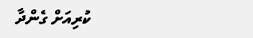ކުރިއަށް ގެންދާ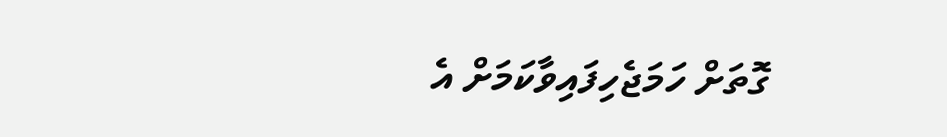ގޮތަށް ހަމަޖެހިފައިވާކަމަށް އެ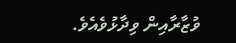ވުޒާރާއިން ވިދާޅުވެއެވެ.